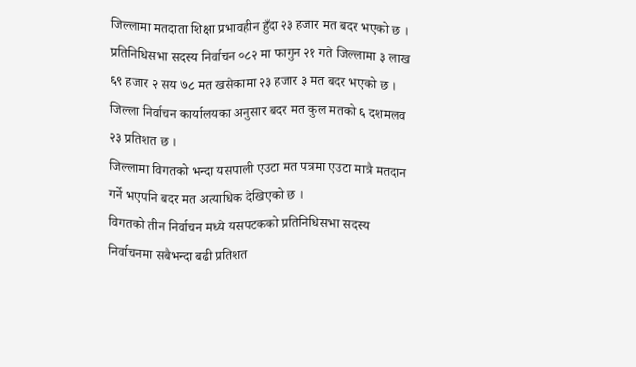जिल्लामा मतदाता शिक्षा प्रभावहीन हुँदा २३ हजार मत बदर भएको छ ।
प्रतिनिधिसभा सदस्य निर्वाचन ०८२ मा फागुन २१ गते जिल्लामा ३ लाख ६९ हजार २ सय ७८ मत खसेकामा २३ हजार ३ मत बदर भएको छ ।
जिल्ला निर्वाचन कार्यालयका अनुसार बदर मत कुल मतको ६ दशमलव २३ प्रतिशत छ ।
जिल्लामा विगतको भन्दा यसपाली एउटा मत पत्रमा एउटा मात्रै मतदान गर्ने भएपनि बदर मत अत्याधिक देखिएको छ ।
विगतको तीन निर्वाचन मध्ये यसपटकको प्रतिनिधिसभा सदस्य निर्वाचनमा सबैभन्दा बढी प्रतिशत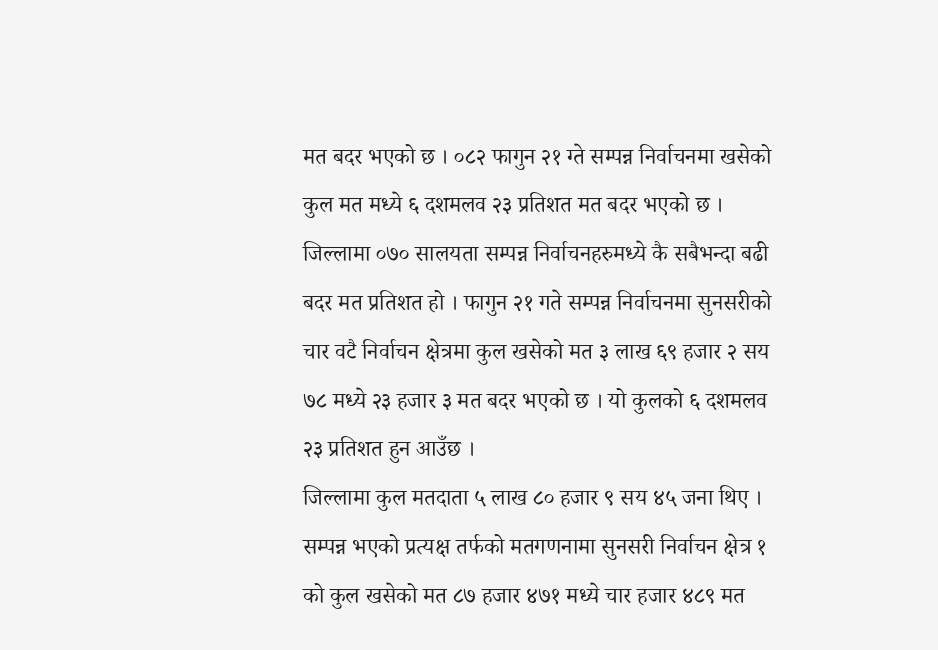मत बदर भएको छ । ०८२ फागुन २१ ग्ते सम्पन्न निर्वाचनमा खसेको कुल मत मध्ये ६ दशमलव २३ प्रतिशत मत बदर भएको छ ।
जिल्लामा ०७० सालयता सम्पन्न निर्वाचनहरुमध्ये कै सबैभन्दा बढी बदर मत प्रतिशत हो । फागुन २१ गते सम्पन्न निर्वाचनमा सुनसरीको चार वटै निर्वाचन क्षेत्रमा कुल खसेको मत ३ लाख ६९ हजार २ सय ७८ मध्ये २३ हजार ३ मत बदर भएको छ । यो कुलको ६ दशमलव २३ प्रतिशत हुन आउँछ ।
जिल्लामा कुल मतदाता ५ लाख ८० हजार ९ सय ४५ जना थिए । सम्पन्न भएको प्रत्यक्ष तर्फको मतगणनामा सुनसरी निर्वाचन क्षेत्र १ को कुल खसेको मत ८७ हजार ४७१ मध्ये चार हजार ४८९ मत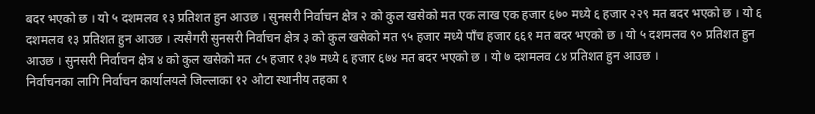बदर भएको छ । यो ५ दशमलव १३ प्रतिशत हुन आउछ । सुनसरी निर्वाचन क्षेत्र २ को कुल खसेको मत एक लाख एक हजार ६७० मध्ये ६ हजार २२९ मत बदर भएको छ । यो ६ दशमलव १३ प्रतिशत हुन आउछ । त्यसैगरी सुनसरी निर्वाचन क्षेत्र ३ को कुल खसेको मत ९५ हजार मध्ये पाँच हजार ६६१ मत बदर भएको छ । यो ५ दशमलव ९० प्रतिशत हुन आउछ । सुनसरी निर्वाचन क्षेत्र ४ को कुल खसेको मत ८५ हजार १३७ मध्ये ६ हजार ६७४ मत बदर भएको छ । यो ७ दशमलव ८४ प्रतिशत हुन आउछ ।
निर्वाचनका लागि निर्वाचन कार्यालयले जिल्लाका १२ ओटा स्थानीय तहका १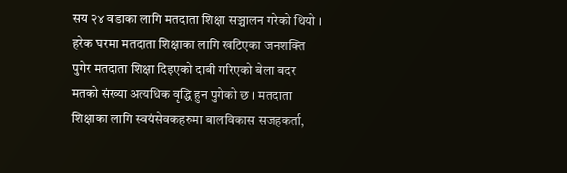सय २४ वडाका लागि मतदाता शिक्षा सञ्चालन गरेको थियो । हरेक घरमा मतदाता शिक्षाका लागि खटिएका जनशक्ति पुगेर मतदाता शिक्षा दिइएको दाबी गरिएको बेला बदर मतको संख्या अत्यधिक वृद्धि हुन पुगेको छ । मतदाता शिक्षाका लागि स्वयंसेवकहरुमा बालविकास सजहकर्ता,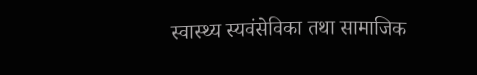स्वास्थ्य स्यवंसेविका तथा सामाजिक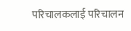परिचालकलाई परिचालन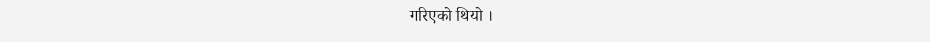गरिएको थियो ।